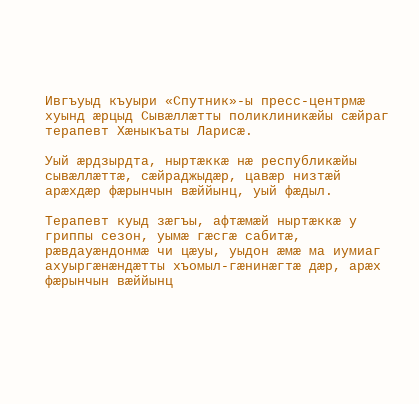Ивгъуыд къуыри «Спутник»-ы пресс-центрмæ хуынд æрцыд Сывæллæтты поликлиникæйы сæйраг терапевт Хæныкъаты Ларисæ.

Уый æрдзырдта, ныртæккæ нæ республикæйы сывæллæттæ, сæйраджыдæр, цавæр низтæй арæхдæр фæрынчын вæййынц, уый фæдыл.

Терапевт куыд зæгъы, афтæмæй ныртæккæ у гриппы сезон, уымæ гæсгæ сабитæ, рæвдауæндонмæ чи цæуы, уыдон æмæ ма иумиаг ахуыргæнæндæтты хъомыл-гæнинæгтæ дæр, арæх фæрынчын вæййынц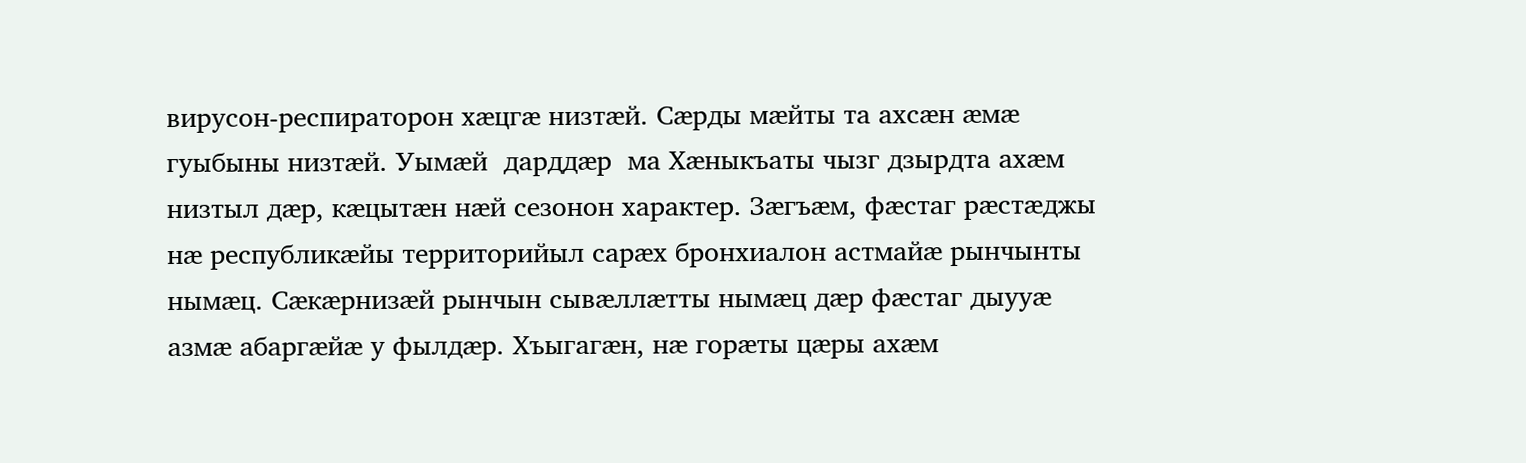вирусон-респираторон хæцгæ низтæй. Сæрды мæйты та ахсæн æмæ гуыбыны низтæй. Уымæй  дарддæр  ма Хæныкъаты чызг дзырдта ахæм низтыл дæр, кæцытæн нæй сезонон характер. Зæгъæм, фæстаг рæстæджы нæ республикæйы территорийыл сарæх бронхиалон астмайæ рынчынты нымæц. Сæкæрнизæй рынчын сывæллæтты нымæц дæр фæстаг дыууæ азмæ абаргæйæ у фылдæр. Хъыгагæн, нæ горæты цæры ахæм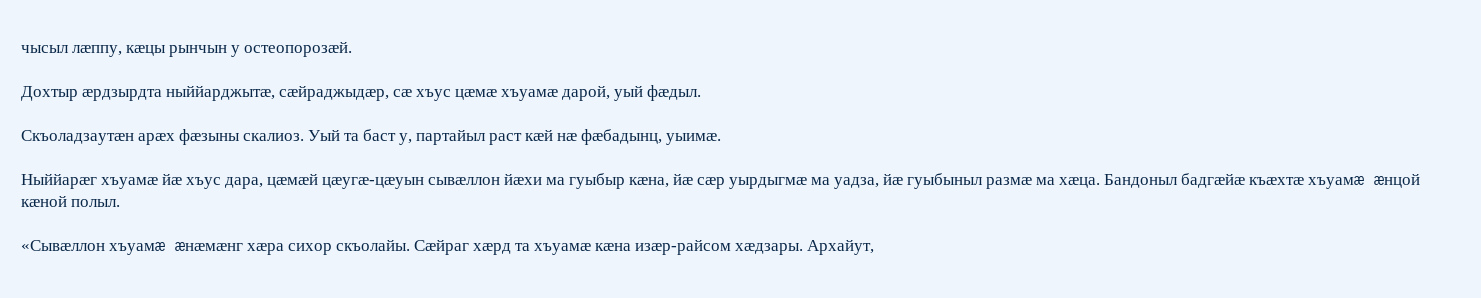чысыл лæппу, кæцы рынчын у остеопорозæй.

Дохтыр æрдзырдта ныййарджытæ, сæйраджыдæр, сæ хъус цæмæ хъуамæ дарой, уый фæдыл.

Скъоладзаутæн арæх фæзыны скалиоз. Уый та баст у, партайыл раст кæй нæ фæбадынц, уыимæ.

Ныййарæг хъуамæ йæ хъус дара, цæмæй цæугæ-цæуын сывæллон йæхи ма гуыбыр кæна, йæ сæр уырдыгмæ ма уадза, йæ гуыбыныл размæ ма хæца. Бандоныл бадгæйæ къæхтæ хъуамæ æнцой кæной полыл.

«Сывæллон хъуамæ æнæмæнг хæра сихор скъолайы. Сæйраг хæрд та хъуамæ кæна изæр-райсом хæдзары. Архайут,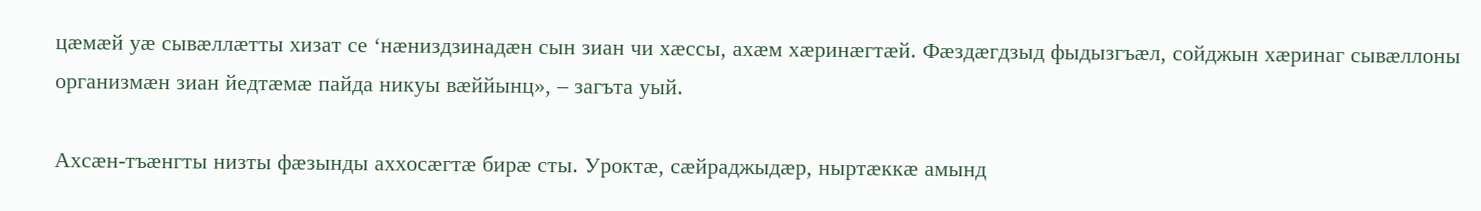цæмæй уæ сывæллæтты хизат се ‘нæниздзинадæн сын зиан чи хæссы, ахæм хæринæгтæй. Фæздæгдзыд фыдызгъæл, сойджын хæринаг сывæллоны организмæн зиан йедтæмæ пайда никуы вæййынц», – загъта уый.

Ахсæн-тъæнгты низты фæзынды аххосæгтæ бирæ сты. Уроктæ, сæйраджыдæр, ныртæккæ амынд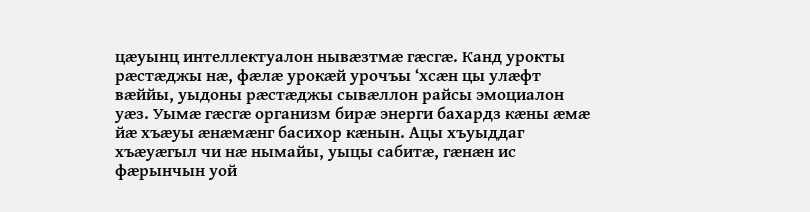цæуынц интеллектуалон нывæзтмæ гæсгæ. Канд урокты рæстæджы нæ, фæлæ урокæй урочъы ‘хсæн цы улæфт вæййы, уыдоны рæстæджы сывæллон райсы эмоциалон уæз. Уымæ гæсгæ организм бирæ энерги бахардз кæны æмæ йæ хъæуы æнæмæнг басихор кæнын. Ацы хъуыддаг хъæуæгыл чи нæ нымайы, уыцы сабитæ, гæнæн ис фæрынчын уой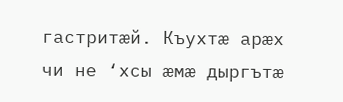гастритæй. Къухтæ арæх чи не ‘хсы æмæ дыргътæ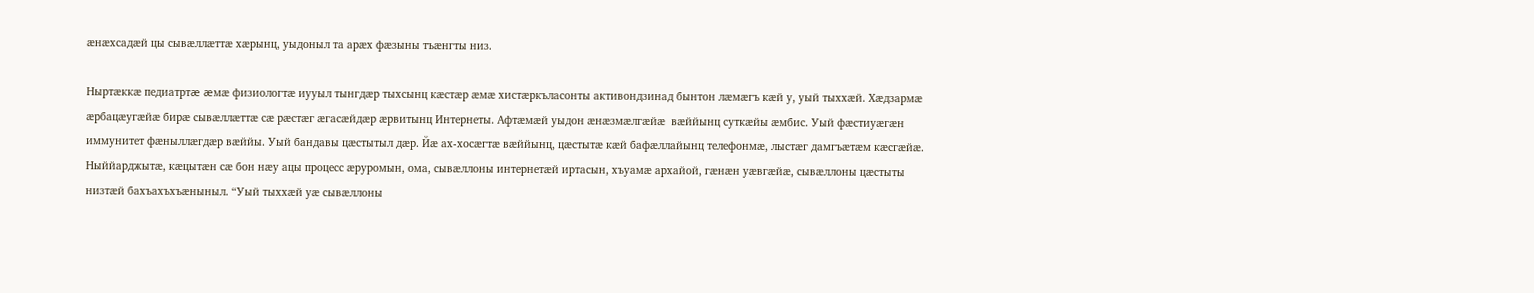æнæхсадæй цы сывæллæттæ хæрынц, уыдоныл та арæх фæзыны тъæнгты низ.

Ныртæккæ педиатртæ æмæ физиологтæ иууыл тынгдæр тыхсынц кæстæр æмæ хистæркъласонты активондзинад бынтон лæмæгъ кæй у, уый тыххæй. Хæдзармæ æрбацæугæйæ бирæ сывæллæттæ сæ рæстæг æгасæйдæр æрвитынц Интернеты. Афтæмæй уыдон æнæзмæлгæйæ  вæййынц суткæйы æмбис. Уый фæстиуæгæн иммунитет фæныллæгдæр вæййы. Уый бандавы цæстытыл дæр. Йæ ах-хосæгтæ вæййынц, цæстытæ кæй бафæллайынц телефонмæ, лыстæг дамгъæтæм кæсгæйæ. Ныййарджытæ, кæцытæн сæ бон нæу ацы процесс æруромын, ома, сывæллоны интернетæй иртасын, хъуамæ архайой, гæнæн уæвгæйæ, сывæллоны цæстыты низтæй бахъахъхъæныныл. “Уый тыххæй уæ сывæллоны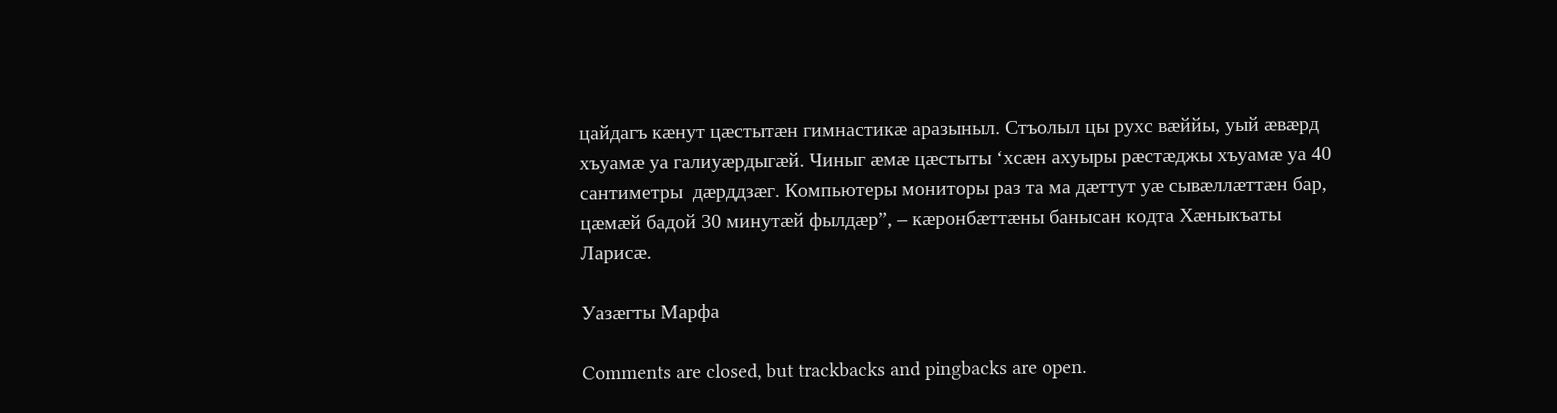цайдагъ кæнут цæстытæн гимнастикæ аразыныл. Стъолыл цы рухс вæййы, уый æвæрд хъуамæ уа галиуæрдыгæй. Чиныг æмæ цæстыты ‘хсæн ахуыры рæстæджы хъуамæ уа 40 сантиметры  дæрддзæг. Компьютеры мониторы раз та ма дæттут уæ сывæллæттæн бар, цæмæй бадой 30 минутæй фылдæр”, – кæронбæттæны банысан кодта Хæныкъаты Ларисæ.

Уазæгты Марфа

Comments are closed, but trackbacks and pingbacks are open.